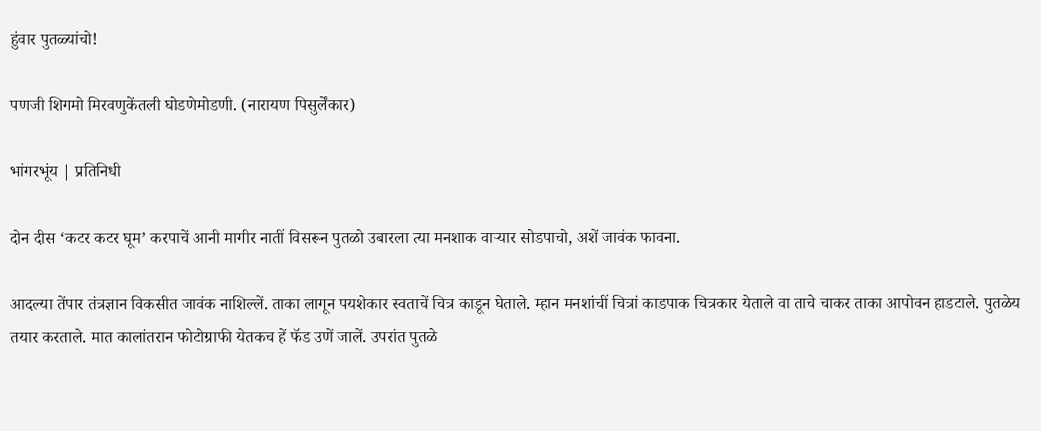हुंवार पुतळ्यांचो!

पणजी शिगमो मिरवणुकेंतली घोडणेमोडणी. (नारायण पिसुर्लेंकार)

भांगरभूंय | प्रतिनिधी

दोन दीस ‘कटर कटर घूम’ करपाचें आनी मागीर नातीं विसरून पुतळो उबारला त्या मनशाक वाऱ्यार सोडपाचो, अशें जावंक फावना.

आदल्या तेंपार तंत्रज्ञान विकसीत जावंक नाशिल्लें. ताका लागून पयशेकार स्वताचें चित्र काडून घेताले. म्हान मनशांचीं चित्रां काडपाक चित्रकार येताले वा ताचे चाकर ताका आपोवन हाडटाले. पुतळेय तयार करताले. मात कालांतरान फोटोग्राफी येतकच हें फॅड उणें जालें. उपरांत पुतळे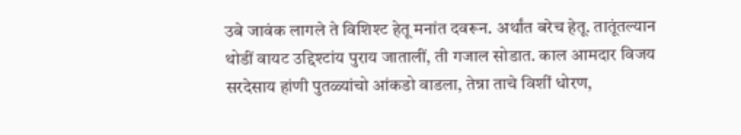उबे जावंक लागले ते विशिश्ट हेतू मनांत दवरून. अर्थांत बरेच हेतू. तातूंतल्यान थोडीं वायट उद्दिश्टांय पुराय जातालीं, ती गजाल सोडात. काल आमदार विजय सरदेसाय हांणी पुतळ्यांचो आंकडो वाडला, तेन्ना ताचे विशीं धोरण,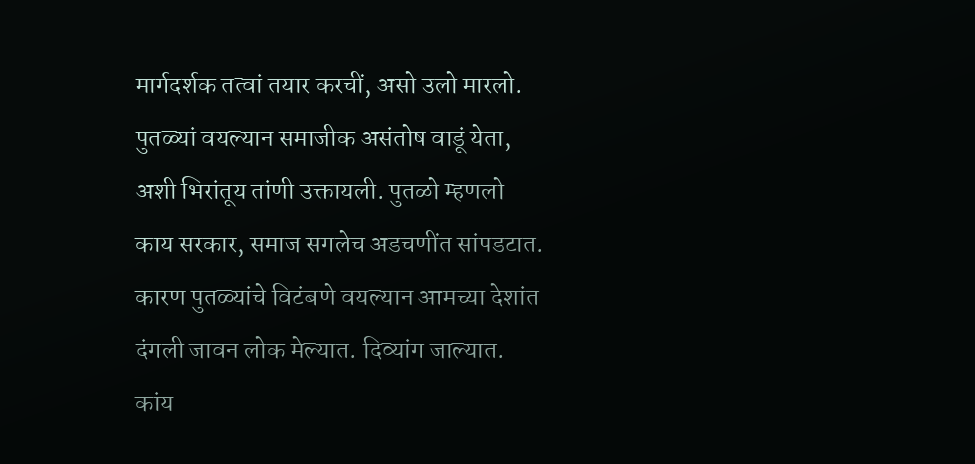मार्गदर्शक तत्वां तयार करचीं, असो उलो मारलो. पुतळ्यां वयल्यान समाजीक असंतोष वाडूं येता, अशी भिरांतूय तांणी उक्तायली. पुतळो म्हणलो काय सरकार, समाज सगलेच अडचणींत सांपडटात. कारण पुतळ्यांचे विटंबणे वयल्यान आमच्या देशांत दंगली जावन लोक मेल्यात. दिव्यांग जाल्यात. कांय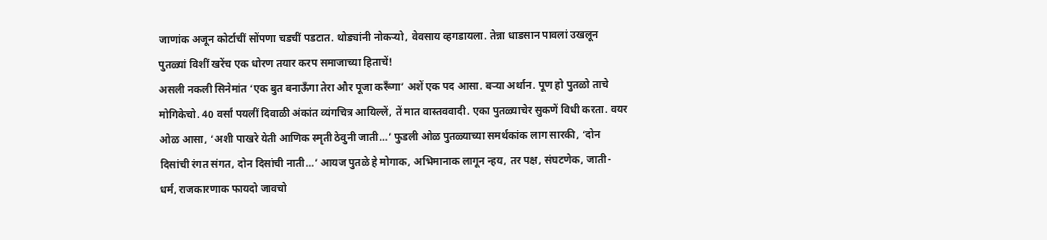जाणांक अजून कोर्टाचीं सोंपणा चडचीं पडटात. थोड्यांनी नोकऱ्यो, वेवसाय व्हगडायला. तेन्ना धाडसान पावलां उखलून पुतळ्यां विशीं खरेंच एक धोरण तयार करप समाजाच्या हिताचें!
असली नकली सिनेमांत ‘एक बुत बनाऊँगा तेरा और पूजा करूँगा’ अशें एक पद आसा. बऱ्या अर्थान. पूण हो पुतळो ताचे मोगिकेचो. 40 वर्सां पयलीं दिवाळी अंकांत व्यंगचित्र आयिल्लें, तें मात वास्तववादी. एका पुतळ्याचेर सुकणें विधी करता. वयर ओळ आसा, ‘अशी पाखरे येती आणिक स्मृती ठेवुनी जाती…’ फुडली ओळ पुतळ्याच्या समर्थकांक लाग सारकी, ‘दोन दिसांची रंगत संगत, दोन दिसांची नाती…’ आयज पुतळे हे मोगाक, अभिमानाक लागून न्हय, तर पक्ष, संघटणेक, जाती- धर्म, राजकारणाक फायदो जावचो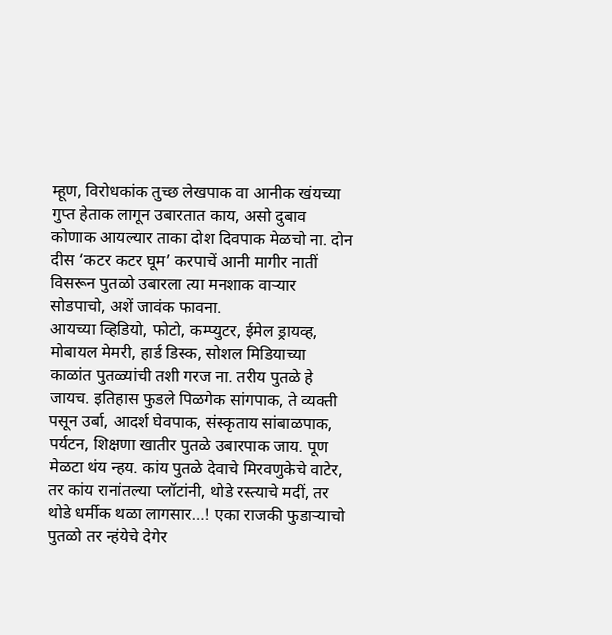म्हूण, विरोधकांक तुच्छ लेखपाक वा आनीक खंयच्या गुप्त हेताक लागून उबारतात काय, असो दुबाव कोणाक आयल्यार ताका दोश दिवपाक मेळचो ना. दोन दीस ‘कटर कटर घूम’ करपाचें आनी मागीर नातीं विसरून पुतळो उबारला त्या मनशाक वाऱ्यार सोडपाचो, अशें जावंक फावना.
आयच्या व्हिडियो, फोटो, कम्प्युटर, ईमेल ड्रायव्ह, मोबायल मेमरी, हार्ड डिस्क, सोशल मिडियाच्या काळांत पुतळ्यांची तशी गरज ना. तरीय पुतळे हे जायच. इतिहास फुडले पिळगेक सांगपाक, ते व्यक्ती पसून उर्बा, आदर्श घेवपाक, संस्कृताय सांबाळपाक, पर्यटन, शिक्षणा खातीर पुतळे उबारपाक जाय. पूण मेळटा थंय न्हय. कांय पुतळे देवाचे मिरवणुकेचे वाटेर, तर कांय रानांतल्या प्लॉटांनी, थोडे रस्त्याचे मदीं, तर थोडे धर्मीक थळा लागसार…! एका राजकी फुडाऱ्याचो पुतळो तर न्हंयेचे देगेर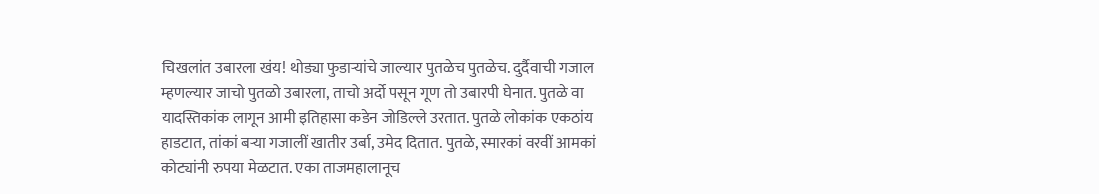चिखलांत उबारला खंय! थोड्या फुडाऱ्यांचे जाल्यार पुतळेच पुतळेच. दुर्दैवाची गजाल म्हणल्यार जाचो पुतळो उबारला, ताचो अर्दो पसून गूण तो उबारपी घेनात. पुतळे वा यादस्तिकांक लागून आमी इतिहासा कडेन जोडिल्ले उरतात. पुतळे लोकांक एकठांय हाडटात, तांकां बऱ्या गजालीं खातीर उर्बा, उमेद दितात. पुतळे, स्मारकां वरवीं आमकां कोट्यांनी रुपया मेळटात. एका ताजमहालानूच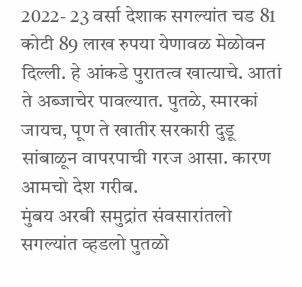2022- 23 वर्सा देशाक सगल्यांत चड 81 कोटी 89 लाख रुपया येणावळ मेळोवन दिल्ली. हे आंकडे पुरातत्व खात्याचे. आतां ते अब्जाचेर पावल्यात. पुतळे, स्मारकां जायच, पूण ते खातीर सरकारी दुडू सांबाळून वापरपाची गरज आसा. कारण आमचो देश गरीब.
मुंबय अरबी समुद्रांत संवसारांतलो सगल्यांत व्हडलो पुतळो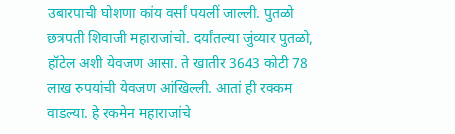उबारपाची घोशणा कांय वर्सां पयलीं जाल्ली. पुतळो छत्रपती शिवाजी महाराजांचो. दर्यांतल्या जुंव्यार पुतळो, हॉटेल अशी येवजण आसा. ते खातीर 3643 कोटी 78 लाख रुपयांची येवजण आंखिल्ली. आतां ही रक्कम वाडल्या. हे रकमेन महाराजांचे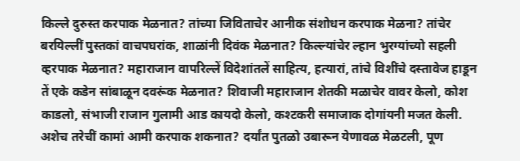किल्ले दुरुस्त करपाक मेळनात? तांच्या जिविताचेर आनीक संशोधन करपाक मेळना? तांचेर बरयिल्लीं पुस्तकां वाचपघरांक, शाळांनी दिवंक मेळनात? किल्ल्यांचेर ल्हान भुरग्यांच्यो सहली व्हरपाक मेळनात? महाराजान वापरिल्लें विदेशांतलें साहित्य, हत्यारां, तांचे विशींचे दस्तावेज हाडून तें एके कडेन सांबाळून दवरूंक मेळनात? शिवाजी महाराजान शेतकी मळाचेर वावर केलो, कोश काडलो, संभाजी राजान गुलामी आड कायदो केलो, कश्टकरी समाजाक दोगांयनी मजत केली. अशेच तरेचीं कामां आमी करपाक शकनात? दर्यांत पुतळो उबारून येणावळ मेळटली, पूण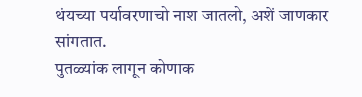थंयच्या पर्यावरणाचो नाश जातलो, अशें जाणकार सांगतात.
पुतळ्यांक लागून कोणाक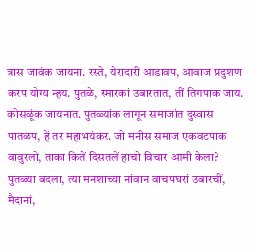त्रास जावंक जायना. रस्ते, येरादारी आडावप, आवाज प्रदुशण करप योग्य न्हय. पुतळे, स्मारकां उबारतात, तीं तिगपाक जाय. कोसळूंक जायनात. पुतळ्यांक लागून समाजांत दुस्वास पातळप, हें तर महाभयंकर. जो मनीस समाज एकवटपाक वावुरलो, ताका कितें दिसतलें हाचो विचार आमी केला? पुतळ्या बदला, त्या मनशाच्या नांवान वाचपघरां उबारचीं, मैदानां,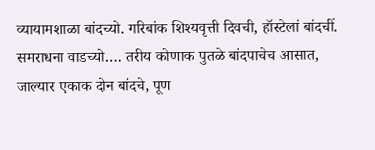व्यायामशाळा बांदच्यो. गरिबांक शिश्यवृत्ती दिवची, हॉस्टेलां बांदचीं. समराधना वाडच्यो…. तरीय कोणाक पुतळे बांदपाचेच आसात, जाल्यार एकाक दोन बांदचे, पूण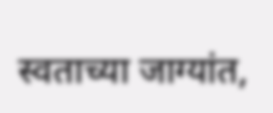स्वताच्या जाग्यांत,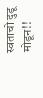स्वताचो दुडू मोडून!!